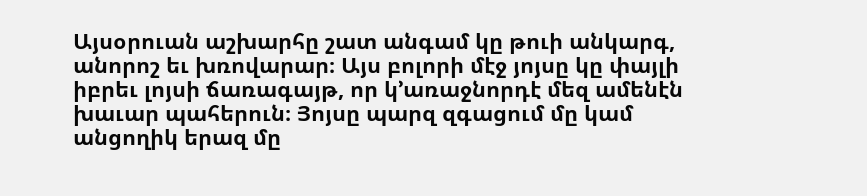Այսօրուան աշխարհը շատ անգամ կը թուի անկարգ, անորոշ եւ խռովարար։ Այս բոլորի մէջ յոյսը կը փայլի իբրեւ լոյսի ճառագայթ, որ կ’առաջնորդէ մեզ ամենէն խաւար պահերուն։ Յոյսը պարզ զգացում մը կամ անցողիկ երազ մը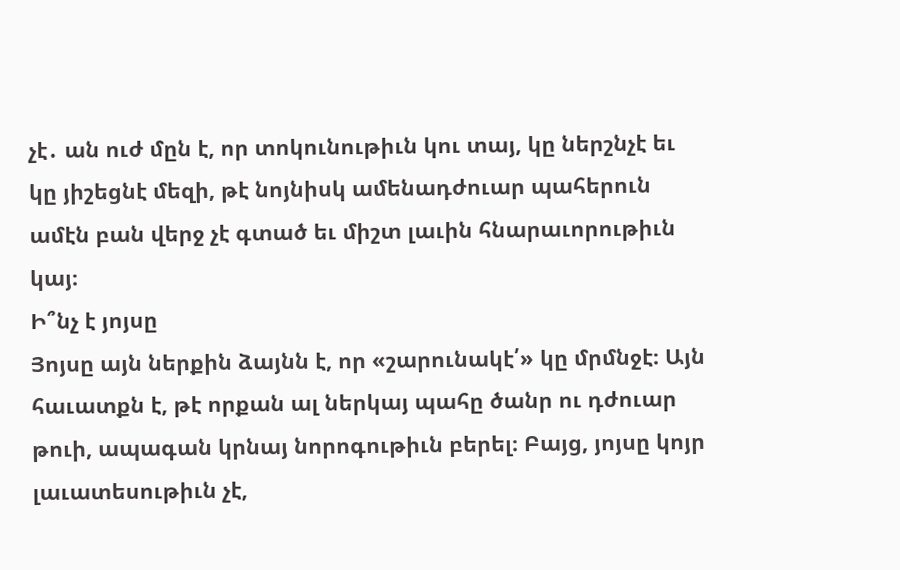չէ․ ան ուժ մըն է, որ տոկունութիւն կու տայ, կը ներշնչէ եւ կը յիշեցնէ մեզի, թէ նոյնիսկ ամենադժուար պահերուն ամէն բան վերջ չէ գտած եւ միշտ լաւին հնարաւորութիւն կայ։
Ի՞նչ է յոյսը
Յոյսը այն ներքին ձայնն է, որ «շարունակէ՛» կը մրմնջէ։ Այն հաւատքն է, թէ որքան ալ ներկայ պահը ծանր ու դժուար թուի, ապագան կրնայ նորոգութիւն բերել։ Բայց, յոյսը կոյր լաւատեսութիւն չէ,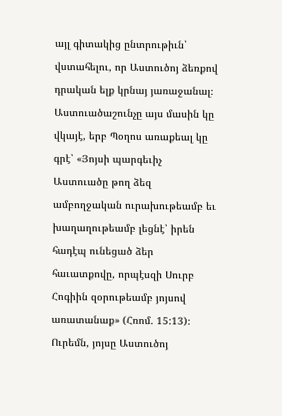այլ գիտակից ընտրութիւն՝ վստահելու, որ Աստուծոյ ձեռքով դրական ելք կրնայ յառաջանալ։ Աստուածաշունչը այս մասին կը վկայէ, երբ Պօղոս առաքեալ կը գրէ՝ «Յոյսի պարգեւիչ Աստուածը թող ձեզ ամբողջական ուրախութեամբ եւ խաղաղութեամբ լեցնէ՝ իրեն հադէպ ունեցած ձեր հաւատքովը, որպէսզի Սուրբ Հոգիին զօրութեամբ յոյսով առատանաք» (Հռոմ. 15:13)։ Ուրեմն, յոյսը Աստուծոյ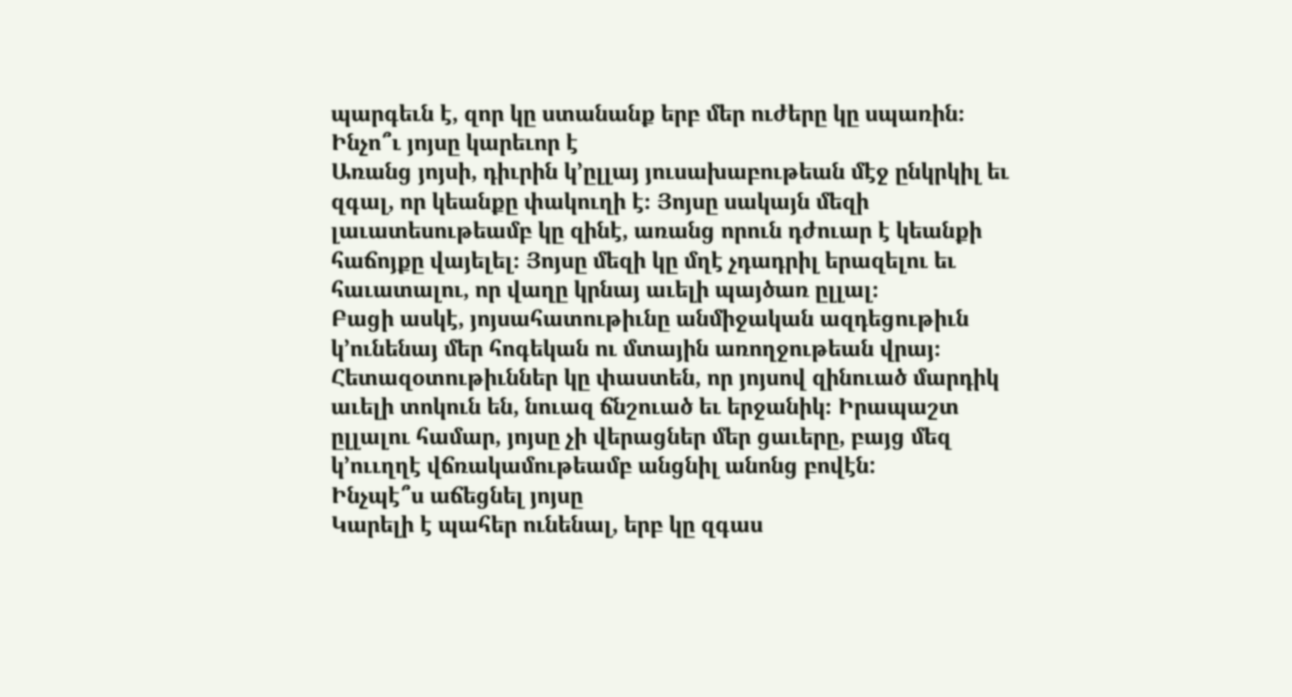պարգեւն է, զոր կը ստանանք երբ մեր ուժերը կը սպառին։
Ինչո՞ւ յոյսը կարեւոր է
Առանց յոյսի, դիւրին կ’ըլլայ յուսախաբութեան մէջ ընկրկիլ եւ զգալ, որ կեանքը փակուղի է։ Յոյսը սակայն մեզի լաւատեսութեամբ կը զինէ, առանց որուն դժուար է կեանքի հաճոյքը վայելել։ Յոյսը մեզի կը մղէ չդադրիլ երազելու եւ հաւատալու, որ վաղը կրնայ աւելի պայծառ ըլլալ։
Բացի ասկէ, յոյսահատութիւնը անմիջական ազդեցութիւն կ’ունենայ մեր հոգեկան ու մտային առողջութեան վրայ։ Հետազօտութիւններ կը փաստեն, որ յոյսով զինուած մարդիկ աւելի տոկուն են, նուազ ճնշուած եւ երջանիկ։ Իրապաշտ ըլլալու համար, յոյսը չի վերացներ մեր ցաւերը, բայց մեզ կ’ոււղղէ վճռակամութեամբ անցնիլ անոնց բովէն:
Ինչպէ՞ս աճեցնել յոյսը
Կարելի է պահեր ունենալ, երբ կը զգաս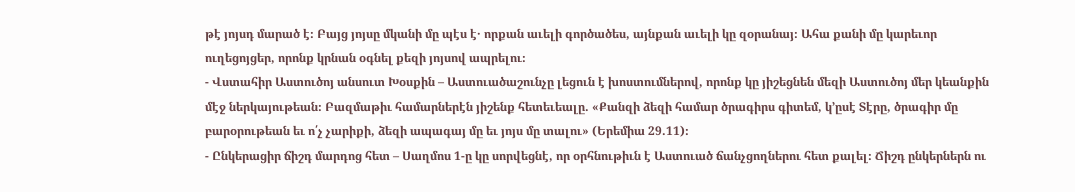թէ յոյսդ մարած է։ Բայց յոյսը մկանի մը պէս է․ որքան աւելի գործածես, այնքան աւելի կը զօրանայ։ Ահա քանի մը կարեւոր ուղեցոյցեր, որոնք կրնան օգնել քեզի յոյսով ապրելու։
- Վստահիր Աստուծոյ անսուտ Խօսքին – Աստուածաշունչը լեցուն է խոստումներով, որոնք կը յիշեցնեն մեզի Աստուծոյ մեր կեանքին մէջ ներկայութեան։ Բազմաթիւ համարներէն յիշենք հետեւեալը. «Քանզի ձեզի համար ծրագիրս գիտեմ, կ’ըսէ Տէրը, ծրագիր մը բարօրութեան եւ ո՛չ չարիքի, ձեզի ապագայ մը եւ յոյս մը տալու» (Երեմիա 29.11)։
- Ընկերացիր ճիշդ մարդոց հետ – Սաղմոս 1-ը կը սորվեցնէ, որ օրհնութիւն է Աստուած ճանչցողներու հետ քալել։ Ճիշդ ընկերներն ու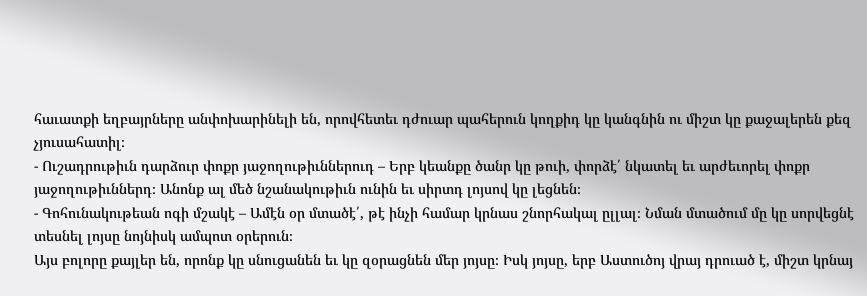հաւատքի եղբայրները անփոխարինելի են, որովհետեւ դժուար պահերուն կողքիդ կը կանգնին ու միշտ կը քաջալերեն քեզ չյուսահատիլ։
- Ուշադրութիւն դարձուր փոքր յաջողութիւններուդ – Երբ կեանքը ծանր կը թուի, փորձէ՛ նկատել եւ արժեւորել փոքր յաջողութիւններդ։ Անոնք ալ մեծ նշանակութիւն ունին եւ սիրտդ լոյսով կը լեցնեն։
- Գոհունակութեան ոգի մշակէ – Ամէն օր մտածէ՛, թէ ինչի համար կրնաս շնորհակալ ըլլալ։ Նման մտածում մը կը սորվեցնէ տեսնել լոյսը նոյնիսկ ամպոտ օրերուն։
Այս բոլորը քայլեր են, որոնք կը սնուցանեն եւ կը զօրացնեն մեր յոյսը։ Իսկ յոյսը, երբ Աստուծոյ վրայ դրուած է, միշտ կրնայ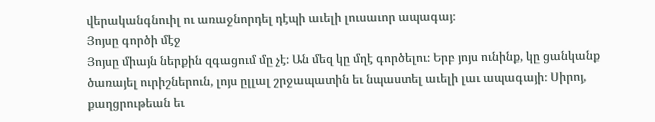վերականգնուիլ ու առաջնորդել դէպի աւելի լուսաւոր ապագայ։
Յոյսը գործի մէջ
Յոյսը միայն ներքին զգացում մը չէ։ Ան մեզ կը մղէ գործելու։ Երբ յոյս ունինք, կը ցանկանք ծառայել ուրիշներուն, լոյս ըլլալ շրջապատին եւ նպաստել աւելի լաւ ապագայի։ Սիրոյ, քաղցրութեան եւ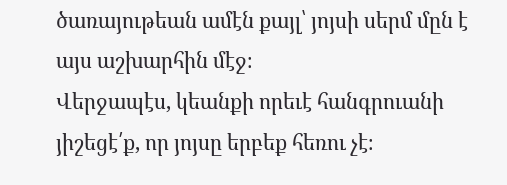ծառայութեան ամէն քայլ՝ յոյսի սերմ մըն է այս աշխարհին մէջ։
Վերջապէս, կեանքի որեւէ հանգրուանի յիշեցէ՛ք, որ յոյսը երբեք հեռու չէ։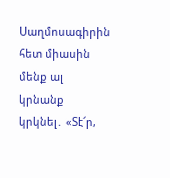Սաղմոսագիրին հետ միասին մենք ալ կրնանք կրկնել․ «Տէ՜ր,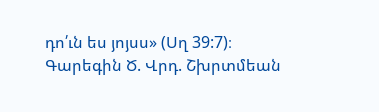դո՛ւն ես յոյսս» (Սղ 39:7)։
Գարեգին Ծ. Վրդ. Շխրտմեան